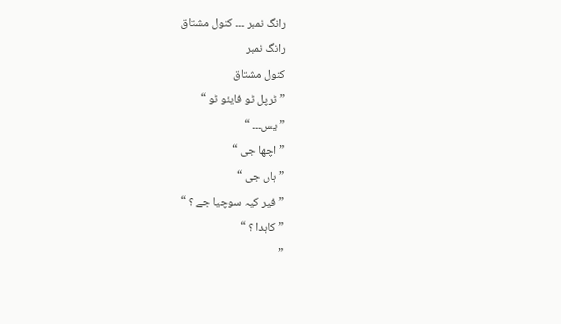رانگ نمبر ۔۔۔ کنول مشتاق
رانگ نمبر
کنول مشتاق
” ٹرپل ٹو فایئو ٹو “
” یس۔۔۔ “
” اچھا جی “
” ہاں جی “
” فیر کیہ سوچیا جے ؟ “
” کاہدا ؟ “
”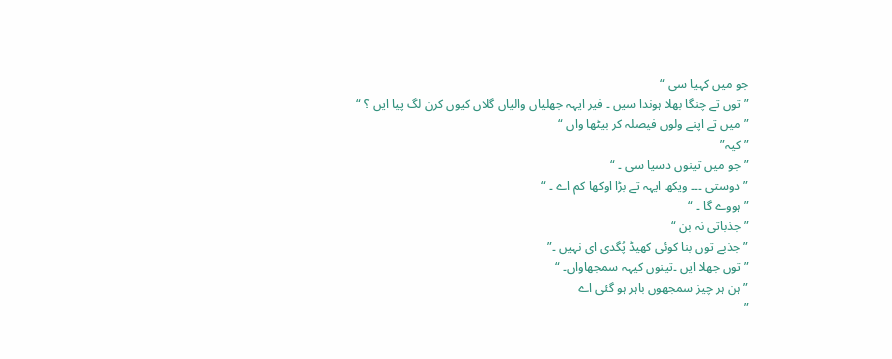جو میں کہیا سی “
” توں تے چنگا بھلا ہوندا سیں ۔ فیر ایہہ جھلیاں والیاں گلاں کیوں کرن لگ پیا ایں ؟ “
” میں تے اپنے ولوں فیصلہ کر بیٹھا واں “
” کیہ”
” جو میں تینوں دسیا سی ۔ “
” دوستی ۔۔۔ ویکھ ایہہ تے بڑا اوکھا کم اے ۔ “
” ہووے گا ۔ “
” جذباتی نہ بن “
” جذبے توں بنا کوئی کھیڈ پُگدی ای نہیں ۔”
” توں جھلا ایں ۔تینوں کیہہ سمجھاواں۔ “
” ہن ہر چیز سمجھوں باہر ہو گئی اے
”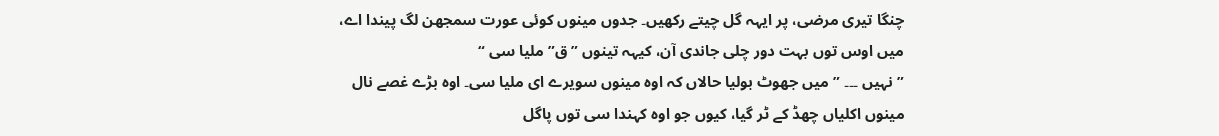چنگا تیری مرضی، پر ایہہ گل چیتے رکھیں۔ جدوں مینوں کوئی عورت سمجھن لگ پیندا اے، میں اوس توں بہت دور چلی جاندی آن، کیہہ تینوں ” ق” ملیا سی “
” نہیں ۔۔۔ ” میں جھوٹ بولیا حالاں کہ اوہ مینوں سویرے ای ملیا سی۔ اوہ بڑے غصے نال مینوں اکلیاں چھڈ کے ٹر گیا، کیوں جو اوہ کہندا سی توں پاگل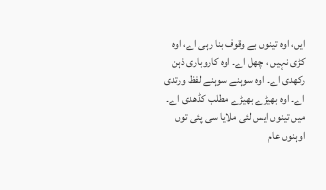ایں، اوہ تینوں بے وقوف بنا رہی اے، اوہ کڑی نہیں ، چھل اے۔ اوہ کاروباری ذہن رکھدی اے۔ اوہ سوہنے سوہنے لفظ ورتدی اے۔ اوہ بھیڑے بھیڑے مطلب کڈھدی اے۔ میں تینوں ایس لئی ملایا سی پئی توں اوہنوں عام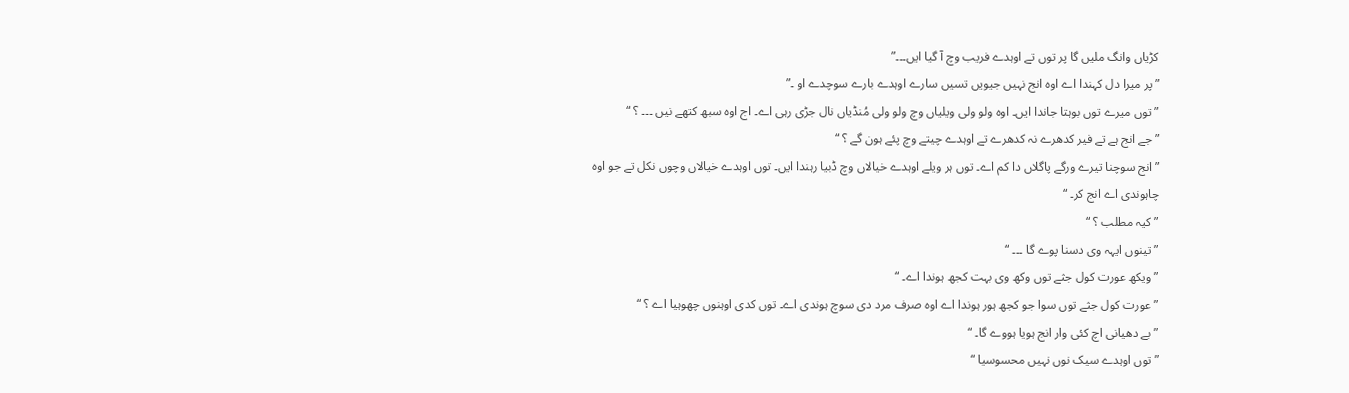کڑیاں وانگ ملیں گا پر توں تے اوہدے فریب وچ آ گیا ایں۔۔۔”
” پر میرا دل کہندا اے اوہ انج نہیں جیویں تسیں سارے اوہدے بارے سوچدے او ۔”
” توں میرے توں بوہتا جاندا ایں۔ اوہ ولو ولی ویلیاں وچ ولو ولی مُنڈیاں نال جڑی رہی اے۔ اج اوہ سبھ کتھے نیں ۔۔۔ ؟ “
” جے انج ہے تے فیر کدھرے نہ کدھرے تے اوہدے چیتے وچ پئے ہون گے ؟ “
” انج سوچنا تیرے ورگے پاگلاں دا کم اے۔ توں ہر ویلے اوہدے خیالاں وچ ڈبیا رہندا ایں۔ توں اوہدے خیالاں وچوں نکل تے جو اوہ چاہوندی اے انج کر۔ “
” کیہ مطلب ؟ “
” تینوں ایہہ وی دسنا پوے گا ۔۔۔ “
” ویکھ عورت کول جثے توں وکھ وی بہت کجھ ہوندا اے۔ “
” عورت کول جثے توں سوا جو کجھ ہور ہوندا اے اوہ صرف مرد دی سوچ ہوندی اے۔ توں کدی اوہنوں چھوہیا اے ؟ “
” بے دھیانی اچ کئی وار انج ہویا ہووے گا۔ “
” توں اوہدے سیک نوں نہیں محسوسیا “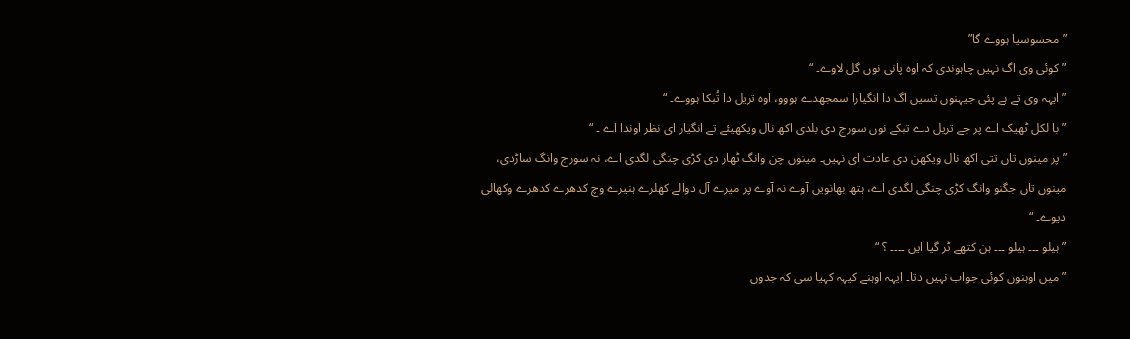” محسوسیا ہووے گا”
” کوئی وی اگ نہیں چاہوندی کہ اوہ پانی نوں گل لاوے۔ “
” ایہہ وی تے ہے پئی جیہنوں تسیں اگ دا انگیارا سمجھدے ہووو، اوہ تریل دا تُبکا ہووے۔ “
” با لکل ٹھیک اے پر جے تریل دے تبکے نوں سورج دی بلدی اکھ نال ویکھیئے تے انگیار ای نظر اوندا اے ۔ “
” پر مینوں تاں تتی اکھ نال ویکھن دی عادت ای نہیں۔ مینوں چن وانگ ٹھار دی کڑی چنگی لگدی اے، نہ سورج وانگ ساڑدی، مینوں تاں جگنو وانگ کڑی چنگی لگدی اے، ہتھ بھانویں آوے نہ آوے پر میرے آل دوالے کھلرے ہنیرے وچ کدھرے کدھرے وکھالی دیوے۔ “
” ہیلو ۔۔۔ ہیلو ۔۔۔ ہن کتھے ٹر گیا ایں ۔۔۔۔ ؟ “
” میں اوہنوں کوئی جواب نہیں دتا۔ ایہہ اوہنے کیہہ کہیا سی کہ جدوں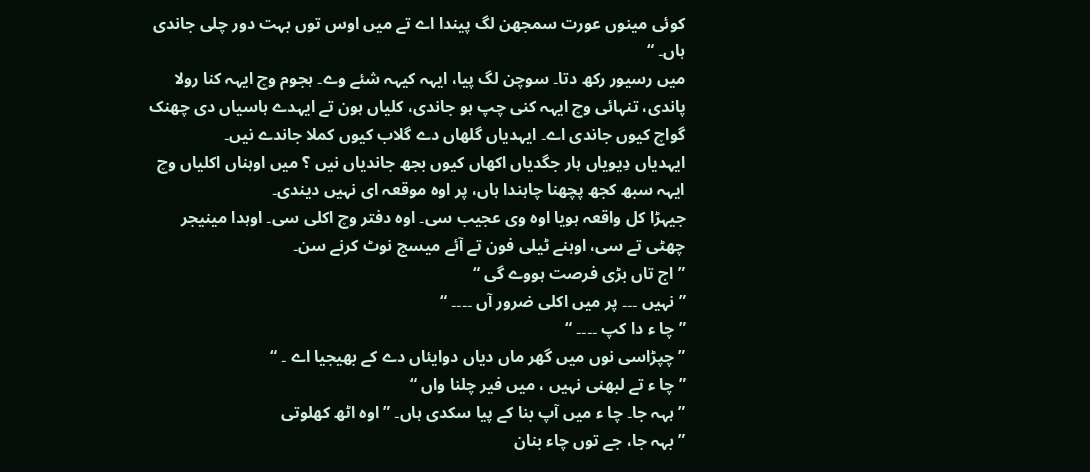کوئی مینوں عورت سمجھن لگ پیندا اے تے میں اوس توں بہت دور چلی جاندی ہاں۔ “
میں رسیور رکھ دتا۔ سوچن لگ پیا، ایہہ کیہہ شئے وے۔ ہجوم وچ ایہہ کنا رولا پاندی، تنہائی وچ ایہہ کنی چپ ہو جاندی، کلیاں ہون تے ایہدے ہاسیاں دی چھنک گواچ کیوں جاندی اے۔ ایہدیاں گلھاں دے گلاب کیوں کملا جاندے نیں۔
ایہدیاں دِیویاں ہار جگدیاں اکھاں کیوں بجھ جاندیاں نیں ؟ میں اوہناں اکلیاں وچ ایہہ سبھ کجھ پچھنا چاہندا ہاں، پر اوہ موقعہ ای نہیں دیندی۔
جیہڑا کل واقعہ ہویا اوہ وی عجیب سی۔ اوہ دفتر وچ اکلی سی۔ اوہدا مینیجر چھٹی تے سی، اوہنے ٹیلی فون تے آئے میسج نوٹ کرنے سن۔
” اج تاں بڑی فرصت ہووے گی “
” نہیں ۔۔۔ پر میں اکلی ضرور آں ۔۔۔۔ “
” چا ء دا کپ ۔۔۔۔ “
” چپڑاسی نوں میں گھر ماں دیاں دوایئاں دے کے بھیجیا اے ۔ “
” چا ء تے لبھنی نہیں ، میں فیر چلنا واں “
” ہہہ جا۔ چا ء میں آپ بنا کے پیا سکدی ہاں۔ ” اوہ اٹھ کھلوتی
” بہہ جا، جے توں چاء بنان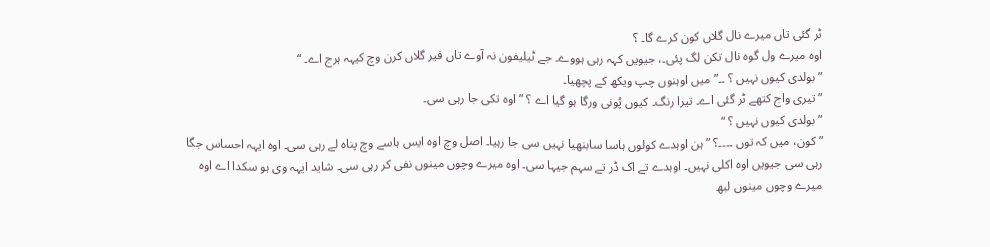ٹر گئی تاں میرے نال گلاں کون کرے گا۔ ؟
اوہ میرے ول گوہ نال تکن لگ پئی۔، جیویں کہہ رہی ہووے۔ جے ٹیلیفون نہ آوے تاں فیر گلاں کرن وچ کیہہ ہرج اے۔ “
” بولدی کیوں نہیں ؟ ۔۔” میں اوہنوں چپ ویکھ کے پچھیا۔
” تیری واج کتھے ٹر گئی اے۔ تیرا رنگ۔ کیوں پُونی ورگا ہو گیا اے ؟ ” اوہ تکی جا رہی سی۔
” بولدی کیوں نہیں ؟ “
” کون، میں کہ توں ۔۔۔۔؟ ” ہن اوہدے کولوں ہاسا سابنھیا نہیں سی جا رہیا۔ اصل وچ اوہ ایس ہاسے وچ پناہ لے رہی سی۔ اوہ ایہہ احساس جگا رہی سی جیویں اوہ اکلی نہیں۔ اوہدے تے اک ڈر تے سہم جیہا سی۔ اوہ میرے وچوں مینوں نفی کر رہی سی۔ شاید ایہہ وی ہو سکدا اے اوہ میرے وچوں مینوں لبھ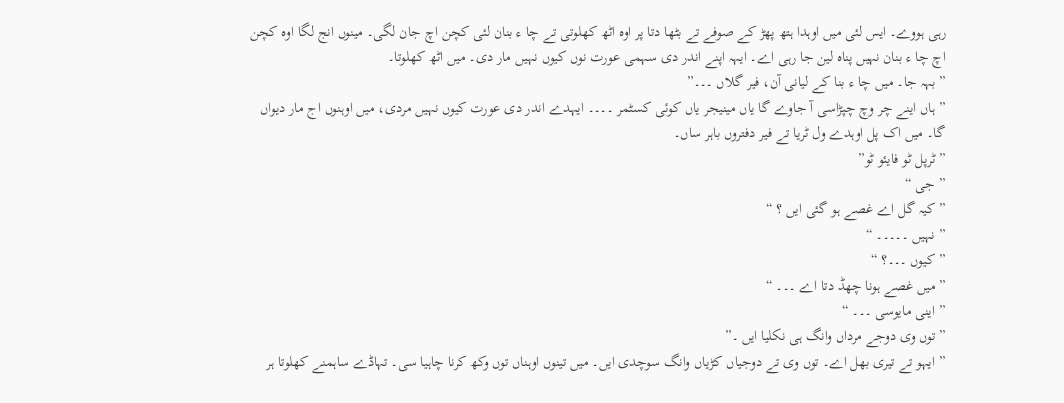رہی ہووے۔ ایس لئی میں اوہدا ہتھ پھڑ کے صوفے تے بٹھا دتا پر اوہ اٹھ کھلوتی تے چا ء بنان لئی کچن اچ جان لگی۔ مینوں انج لگا اوہ کچن اچ چا ء بنان نہیں پناہ لین جا رہی اے۔ ایہہ اپنے اندر دی سہمی عورت نوں کیوں نہیں مار دی۔ میں اٹھ کھلوتا۔
” بہہ جا۔ میں چا ء بنا کے لیانی آن، فیر گلاں ۔۔۔”
” ہاں اینے چر وچ چپڑاسی آ جاوے گا یاں مینیجر یاں کوئی کسٹمر ۔۔۔۔ ایہدے اندر دی عورت کیوں نہیں مردی، میں اوہنوں اج مار دیواں گا۔ میں اک پل اوہدے ول ٹریا تے فیر دفتروں باہر ساں۔
” ٹرپل ٹو فایئو ٹو”
” جی “
” کیہ گل اے غصے ہو گئی ایں ؟ “
” نہیں ۔۔۔۔۔ “
” کیوں ۔۔۔؟ “
” میں غصے ہونا چھڈ دتا اے ۔۔۔ “
” اینی مایوسی ۔۔۔ “
” توں وی دوجے مرداں وانگ ہی نکلیا ایں ۔”
” ایہو تے تیری بھل اے۔ توں وی تے دوجیاں کڑیاں وانگ سوچدی ایں۔ میں تینوں اوہناں توں وکھ کرنا چاہیا سی۔ تہاڈے ساہمنے کھلوتا ہر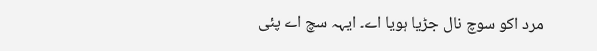مرد اکو سوچ نال جڑیا ہویا اے۔ ایہہ سچ اے پئی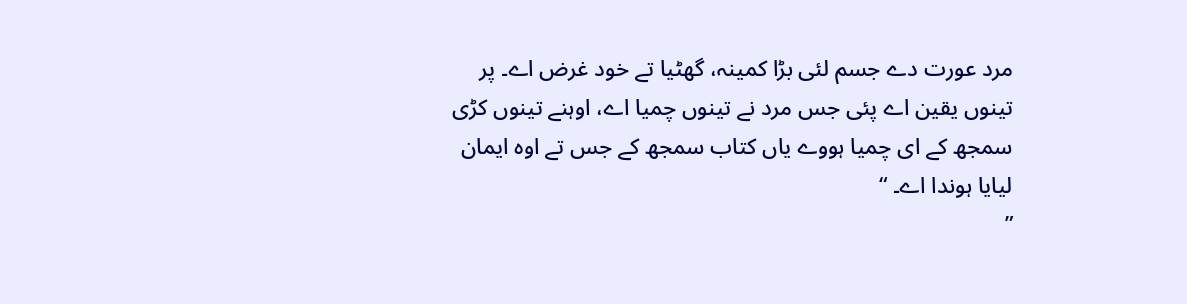مرد عورت دے جسم لئی بڑا کمینہ، گھٹیا تے خود غرض اے۔ پر تینوں یقین اے پئی جس مرد نے تینوں چمیا اے، اوہنے تینوں کڑی سمجھ کے ای چمیا ہووے یاں کتاب سمجھ کے جس تے اوہ ایمان لیایا ہوندا اے۔ “
”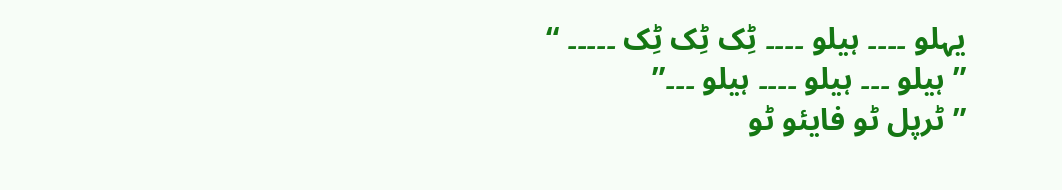یہلو ۔۔۔۔ ہیلو ۔۔۔۔ ٹِک ٹِک ٹِک ۔۔۔۔۔ “
” ہیلو ۔۔۔ ہیلو ۔۔۔۔ ہیلو ۔۔۔”
” ٹرپل ٹو فایئو ٹو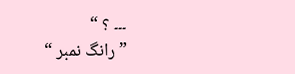۔۔۔ ؟ “
” رانگ نمبر “